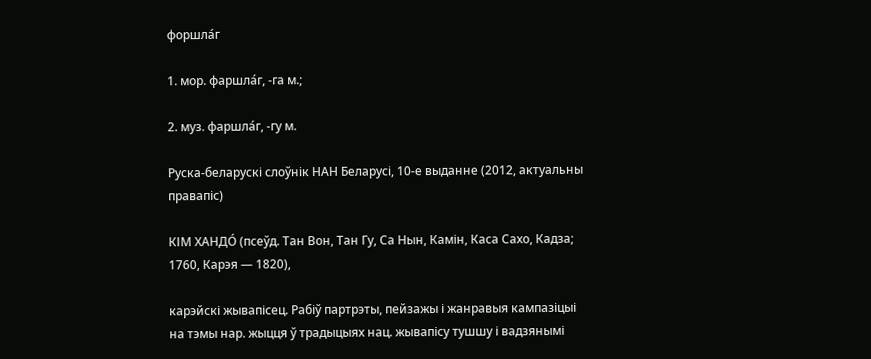форшла́г

1. мор. фаршла́г, -га м.;

2. муз. фаршла́г, -гу м.

Руска-беларускі слоўнік НАН Беларусі, 10-е выданне (2012, актуальны правапіс)

КІМ ХАНДО́ (псеўд. Тан Вон, Тан Гу, Са Нын, Камін, Каса Сахо, Кадза; 1760, Карэя — 1820),

карэйскі жывапісец. Рабіў партрэты, пейзажы і жанравыя кампазіцыі на тэмы нар. жыцця ў традыцыях нац. жывапісу тушшу і вадзянымі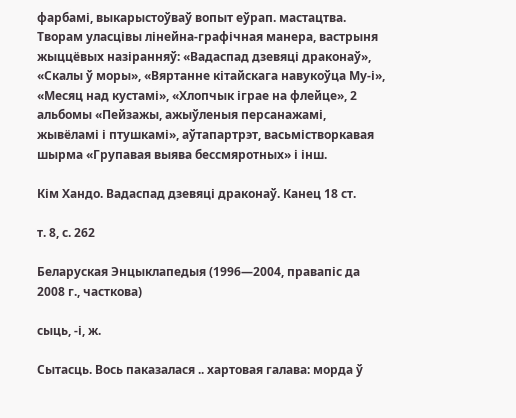фарбамі, выкарыстоўваў вопыт еўрап. мастацтва. Творам уласцівы лінейна-графічная манера, вастрыня жыццёвых назіранняў: «Вадаспад дзевяці драконаў», «Скалы ў моры», «Вяртанне кітайскага навукоўца Му-і», «Месяц над кустамі», «Хлопчык іграе на флейце», 2 альбомы «Пейзажы, ажыўленыя персанажамі, жывёламі і птушкамі», аўтапартрэт, васьмістворкавая шырма «Групавая выява бессмяротных» і інш.

Кім Хандо. Вадаспад дзевяці драконаў. Канец 18 ст.

т. 8, с. 262

Беларуская Энцыклапедыя (1996—2004, правапіс да 2008 г., часткова)

сыць, ‑і, ж.

Сытасць. Вось паказалася .. хартовая галава: морда ў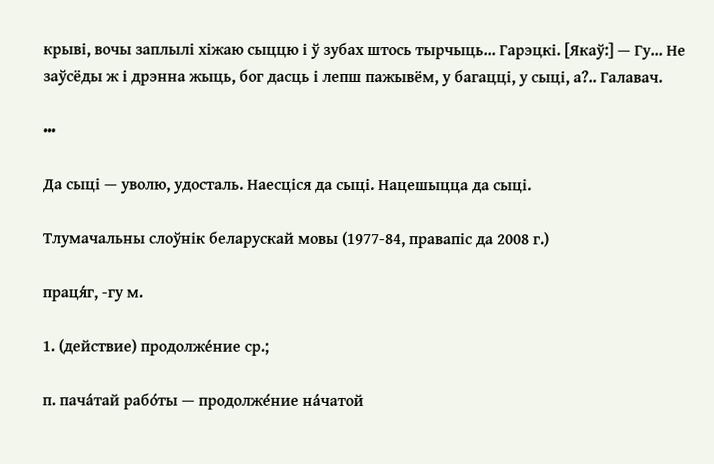крыві, вочы заплылі хіжаю сыццю і ў зубах штось тырчыць... Гарэцкі. [Якаў:] — Гу... Не заўсёды ж і дрэнна жыць, бог дасць і лепш пажывём, у багацці, у сыці, а?.. Галавач.

•••

Да сыці — уволю, удосталь. Наесціся да сыці. Нацешыцца да сыці.

Тлумачальны слоўнік беларускай мовы (1977-84, правапіс да 2008 г.)

праця́г, -гу м.

1. (действие) продолже́ние ср.;

п. пача́тай рабо́ты — продолже́ние на́чатой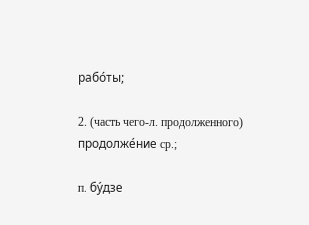рабо́ты;

2. (часть чего-л. продолженного) продолже́ние ср.;

п. бу́дзе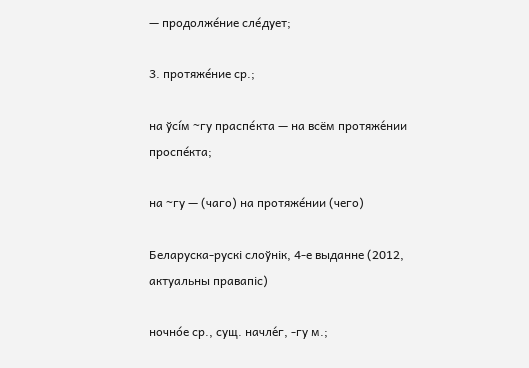— продолже́ние сле́дует;

3. протяже́ние ср.;

на ўсі́м ~гу праспе́кта — на всём протяже́нии проспе́кта;

на ~гу — (чаго) на протяже́нии (чего)

Беларуска-рускі слоўнік, 4-е выданне (2012, актуальны правапіс)

ночно́е ср., сущ. начле́г, -гу м.;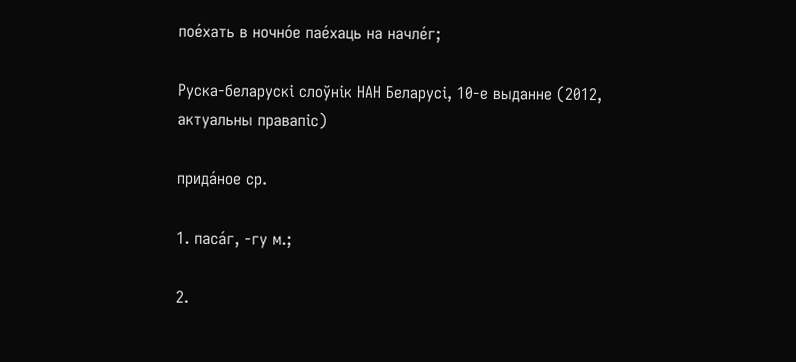пое́хать в ночно́е пае́хаць на начле́г;

Руска-беларускі слоўнік НАН Беларусі, 10-е выданне (2012, актуальны правапіс)

прида́ное ср.

1. паса́г, -гу м.;

2.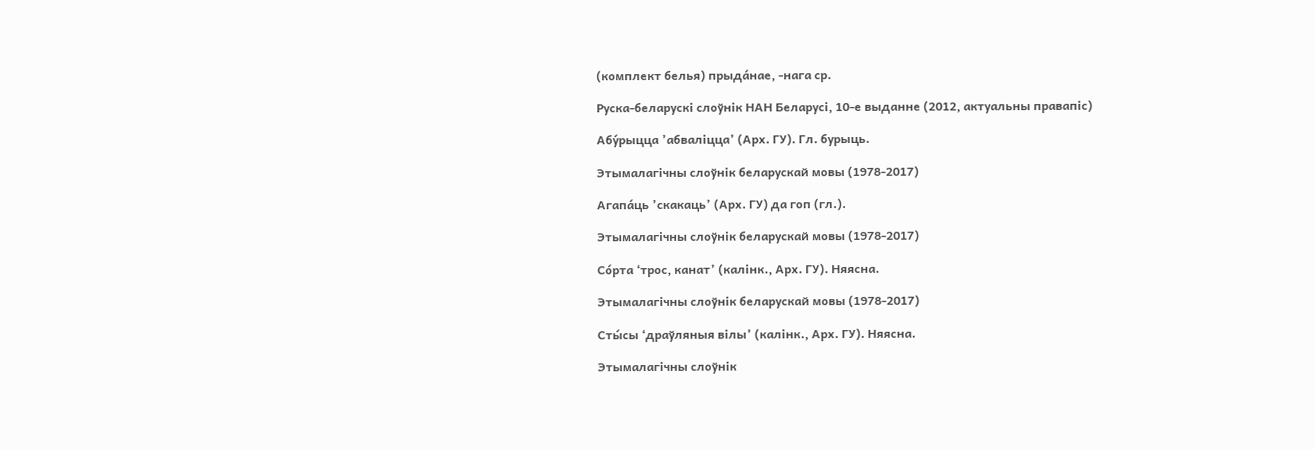(комплект белья) прыда́нае, -нага ср.

Руска-беларускі слоўнік НАН Беларусі, 10-е выданне (2012, актуальны правапіс)

Абу́рыцца ’абваліцца’ (Арх. ГУ). Гл. бурыць.

Этымалагічны слоўнік беларускай мовы (1978-2017)

Агапа́ць ’скакаць’ (Арх. ГУ) да гоп (гл.).

Этымалагічны слоўнік беларускай мовы (1978-2017)

Со́рта ‘трос, канат’ (калінк., Арх. ГУ). Няясна.

Этымалагічны слоўнік беларускай мовы (1978-2017)

Сты́сы ‘драўляныя вілы’ (калінк., Арх. ГУ). Няясна.

Этымалагічны слоўнік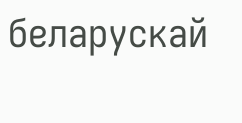беларускай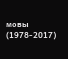мовы (1978-2017)